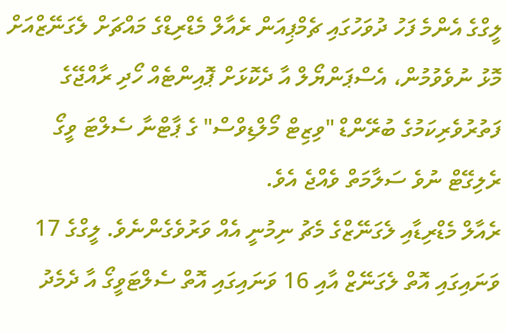ލީގްގެ އެންމެ ފަހު ދުވަހުގައި ޗެމްޕިއަން ރެއާލް މެޑްރިޑްގެ މައްޗަށް ލެގަނޭޒްއަށް މޮޅު ނުވެވުމުން، އެސްޕަންޔޯލް އާ ދެކޮޅަށް ޕޮއިންޓެއް ހޯދި ރާއްޖޭގެ ފަތުރުވެރިކަމުގެ ބުރޭންޑް "ވިޒިޓް މޯލްޑިވްސް" ގެ ޕާޓްނާ ސެލްޓަ ވީގޯ ރެލިގޭޓް ނުވެ ސަލާމަތް ވެއްޖެ އެވެ.
ރެއާލް މެޑްރިޑާއި ލެގަނޭޒްގެ މެޗު ނިމުނީ އެއް ވަރުވެގެންނެވެ. ލީގްގެ 17 ވަނައިގައި އޮތް ލެގަނޭޒް އާއި 16 ވަނައިގައި އޮތް ސެލްޓަވީގޯ އާ ދެމެދު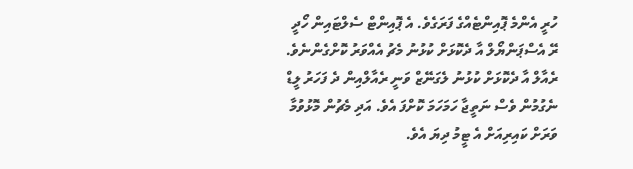ހުރީ އެންމެ ޕޮއިންޓެއްގެ ފަރަގެވެ. އެ ޕޮއިންޓް ސެލްޓައިން ހޯދީ ރޭ އެސްޕަންޔޯލް އާ ދެކޮޅަށް ކުޅުނު މެޗު އެއްވަރު ކޮށްގެންނެވެ. ރެއާލް އާ ދެކޮޅަށް ކުޅުނު ލެގަނޭޒް ވަނީ ރެއާލްއިން ދެ ފަހަރު ލީޑް ނެގުމުން ވެސް ނަތީޖާ ހަމަހަމަ ކޮށްފަ އެވެ. އަދި މެޗުން މޮޅުވުމާ ވަރަށް ކައިރިއަށް އެ ޓީމު ދިޔަ އެވެ.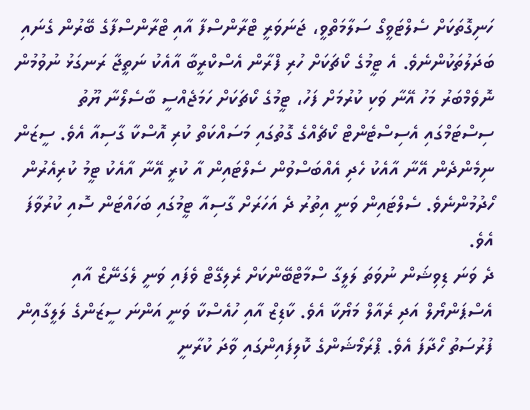ހަނިގޮތަކަށް ސެލްޓަވީގޯ ސަލާމަތްވީ، ޖަނަވަރީ ޓްރާންސްފާ އާއި ޓްރާންސްފާގެ ބޭރުން ގެނައި ބަދަލުތަކުންނެވެ. އެ ޓީމުގެ ކޯޗަކަށް ހުރި ފްރާން އެސްކްރީބާ އާއެކު ނަތީޖާ ރަނގަޅު ނުވުމުން ނޮވެމްބަރު މަހު އޭނާ ވަކި ކުރުމަށް ފަހު، ޓީމުގެ ކޯޗަކަށް ހަމަޖެއްސީ ބާސެލޯނާ ޔޫތު ސިސްޓަމްގައި އެސިސްޓެންޓް ކޯޗެއްގެ ގޮތުގައި މަސައްކަތް ކުރި އޮސްކާ ގާސިއާ އެވެ. ސީޒަން ނިމެންދެން އޭނާ އާއެކު ހެދި އެއްބަސްވުން ސެލްޓައިން އާ ކުރީ އޭނާ އާއެކު ޓީމު ކުރިއެރުން ހޯދުމުންނެވެ. ސެލްޓައިން ވަނީ އިތުރު ދެ އަހަރަށް ގާސިއާ ޓީމުގައި ބަހައްޓަން ސޮއި ކުރުވާފަ އެވެ.
ދެ ވަނަ ޑިވިޝަން ނުވަތަ ލަލީގާ ސްމާޓްބޭންކަށް ރެލިގޭޓް ވެފައި ވަނީ ލެގަނޭޒް އާއި އެސްޕަންޔޯލް އަދި ރެއާލް މަޔޯކާ އެވެ. ކާޑިޒް އާއި ހުއެސްކާ ވަނީ އަންނަ ސީޒަންގެ ލަލީގާއިން ފުރުސަތު ހޯދާފަ އެވެ. ޕްރަމޯޝަންގެ ކޮލިފައިންގައި ވާދަ ކުރާނީ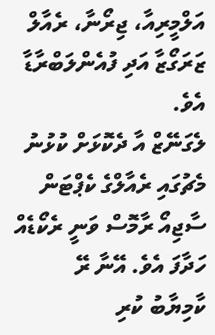އަލްމީރިއާ، ޖިރޯނާ، ރެއާލް ޒަރަގޯޒާ އަދި ފުއެންލަބްރާޑާ އެވެ.
ލެގަނޭޒް އާ ދެކޮޅަށް ކުޅުނު މެޗުގައި ރެއާލްގެ ކެޕްޓަން ސާޖިއޯ ރާމޮސް ވަނީ ރެކޯޑެއް ހަދާފަ އެވެ. އޭނާ ރޭ ކާމިޔާބު ކުރި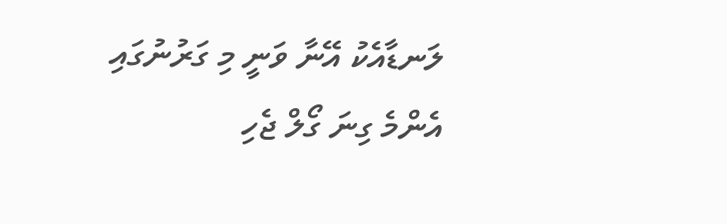ލަނޑާއެކު އޭނާ ވަނީ މި ގަރުނުގައި އެންމެ ގިނަ ގޯލް ޖެހި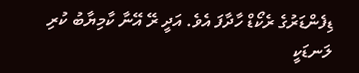ޑިފެންޑަރުގެ ރެކޯޑް ހާދާފަ އެވެ. އަދީ ރޭ އޭނާ ކާމިޔާބު ކުރި ލަނޑަކީ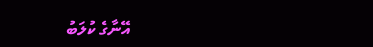އޭނާގެ ކުލަބު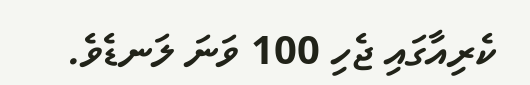ކެރިއާގައި ޖެހި 100 ވަނަ ލަނޑެވެ.